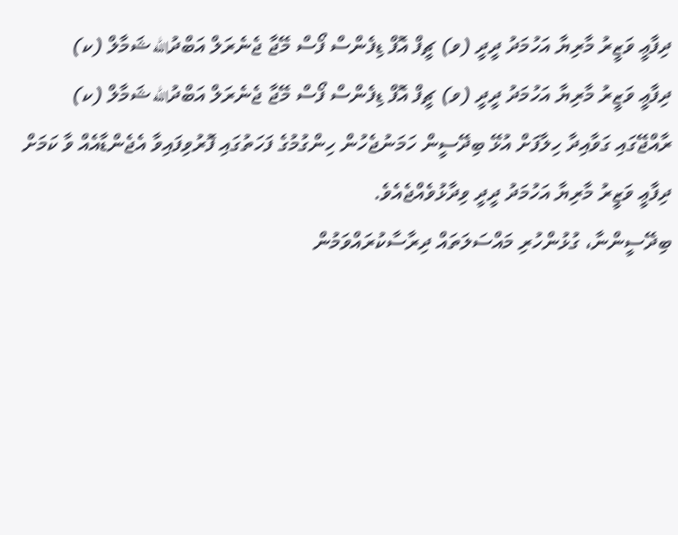ދިފާޢީ ވަޒީރު މާރިޔާ އަހުމަދު ދީދީ (ވ) ޗީފް އޮފް ޑިފެންސް ފޯސް މޭޖާ ޖެނެރަލް އަބްދުالله ޝަމާލް (ކ)
ދިފާޢީ ވަޒީރު މާރިޔާ އަހުމަދު ދީދީ (ވ) ޗީފް އޮފް ޑިފެންސް ފޯސް މޭޖާ ޖެނެރަލް އަބްދުالله ޝަމާލް (ކ)
ރާއްޖޭގައި ގަވާއިދާ ހިލާފަށް އުޅޭ ބިދޭސީން ހަމަނުޖެހުން ހިންގުމުގެ ފަހަތުގައި ފޮރުވިފައިވާ އެޖެންޑާއެއް ވާ ކަމަށް ދިފާޢީ ވަޒީރު މާރިޔާ އަހުމަދު ދީދީ ވިދާޅުވެއްޖެއެވެ.
ބިދޭސީންނާ، ގުޅުންހުރި މައްސަލަތައް ދިރާސާކުރައްވަމުން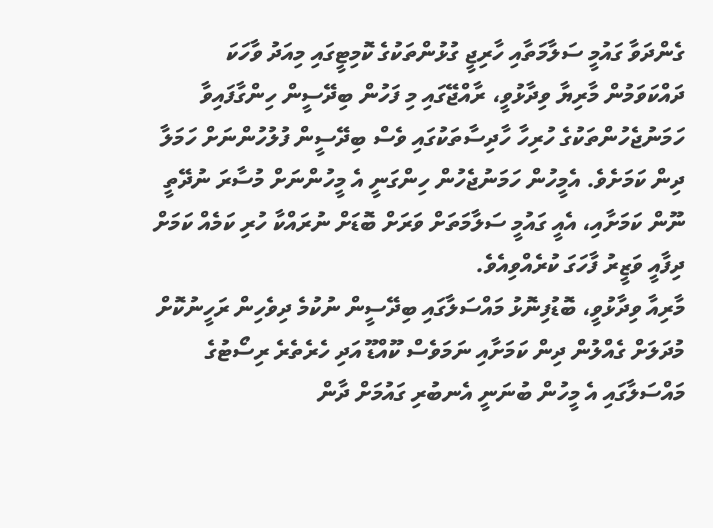ގެންދަވާ ގައުމީ ސަލާމަތާއި ހާރިޖީ ގުޅުންތަކުގެ ކޮމިޓީގައި މިއަދު ވާހަކަ ދައްކަވަމުން މާރިޔާ ވިދާޅުވީ، ރާއްޖޭގައި މި ފަހުން ބިދޭސީން ހިންގާފައިވާ ހަމަނުޖެހުންތަކުގެ ހުރިހާ ހާދިސާތަކުގައި ވެސް ބިދޭސީން ފުލުހުންނަށް ހަމަލާ ދިން ކަމަށެވެ. އެމީހުން ހަމަނުޖެހުން ހިންގަނީ އެ މީހުންނަށް މުސާރަ ނުދޭތީ ނޫން ކަމަށާއި، އެއީ ގައުމީ ސަލާމަތަށް ވަރަށް ބޮޑަށް ނުރައްކާ ހުރި ކަމެއް ކަމަށް ދިފާއީ ވަޒީރު ފާހަގަ ކުރެއްވިއެވެ.
މާރިއާ ވިދާޅުވީ، ބޮޑުފިނޮޅު މައްސަލާގައި ބިދޭސީން ނުކުމެ ދިވެހިން ރަހީނުކޮށް މުދަލަށް ގެއްލުން ދިން ކަމަށާއި ނަމަވެސް ކޫއްޑޫ އަދި ހެރެތެރެ ރިސޯޓުގެ މައްސަލާގައި އެ މީހުން ބުނަނީ އެނބުރި ގައުމަށް ދާން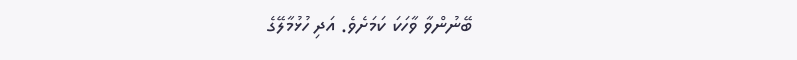ބޭނުންވާ ވާހަކަ ކަމަށެވެ. އަދި ހުޅުމާލޭގެ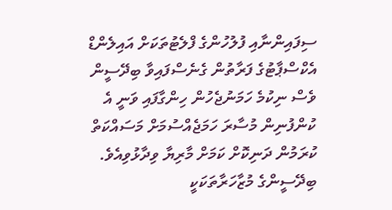ސިފައިންނާއި ފުލުހުންގެ ފްލެޓުތަކަށް އައިލެންޑް އެކްސްޕާޓުގެ ފަރާތުން ގެނެސްފައިވާ ބިދޭސީން ވެސް ނިކުމެ ހަމަނުޖެހުން ހިންގާފައި ވަނީ އެ ކުންފުނިން މުސާރަ ހަމަޖެއްސުމަށް މަސައްކަތް ކުރަމުން ދަނިކޮށް ކަމަށް މާރިޔާ ވިދާޅުވިއެވެ.
ބިދޭސީންގެ މުޒާހަރާތަކަކީ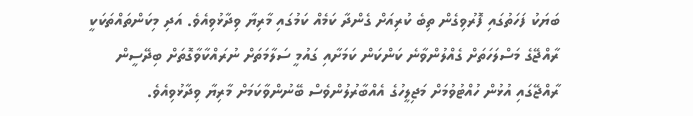ބަޔަކު ފަހަތުގައި ފޮރުވިގެން ތިބެ ކުރިއަށް ގެންދާ ކަމެއް ކަމުގައި މާރިޔާ ވިދާޅުވިއެވެ. އަދި މިކަންތައްތަކަކީ ރާއްޖޭގެ މަސްލަހަތަށް ގެއްލުންވާނެ ކަންކަން ކަމަށާއި ގައުމީ ސަލާމަތަށް ނުރައްކާވާގޮތަށް ބިދޭސީން ރާއްޖޭގައި އުޅުން ހުއްޓުވުމަށް މަޖިލީހުގެ އެއްބާރުލުންވެސް ބޭނުންވާކަމަށް މާރިޔާ ވިދާޅުވިއެވެ.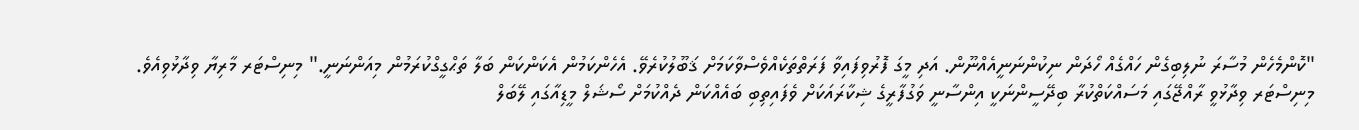"ކޮންމެހެން މުސާރަ ނުލިބިގެން ހައްގެއް ހޯދަން ނިކުންނަނީއެއްނޫން. އަދި މީގަ ފޮރުވިފައިވާ ފަރަތްތަކެއްވެސްވާކަމަށް ޤަބޫލުކުރެވޭ. އެހެންކަމުން އެކަންކަން ބަލާ ތަޙްގީގްކުރަމުން މިއަންނަނީ." މިނިސްޓަރ މާރިޔާ ވިދާޅުވިއެވެ.
މިނިސްޓަރ ވިދާޅުވީ ރާއްޖޭގައި މަސައްކަތްކުރާ ބިދޭސީންނަކީ އިންސާނީ ވަގުފާރީގެ ޝިކާރައަކަށް ވެފައިތިބި ބައެއްކަން ދެއްކުމަށް ސޯޝަލް މީޑިއާގައި ލޭބަލް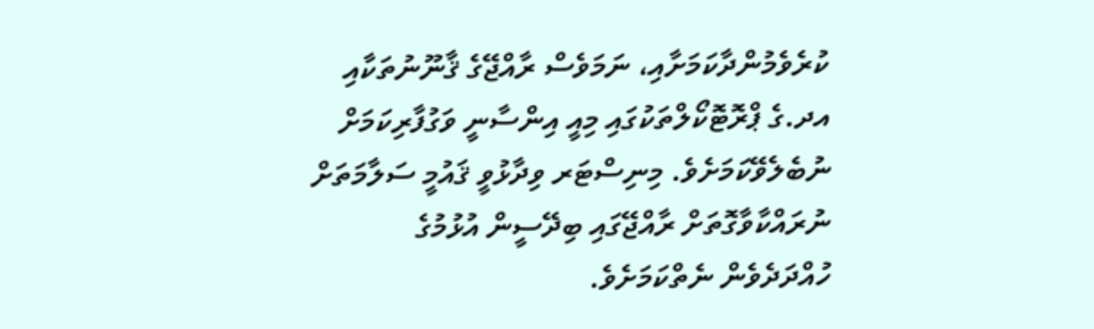ކުރެވެމުންދާކަމަށާއި، ނަމަވެސް ރާއްޖޭގެ ޤާނޫނުތަކާއި އދ.ގެ ޕްރޮޓޮކޯލްތަކުގައި މިއީ އިންސާނީ ވަގުފާރިކަމަށް ނުބެލެވޭކަމަށެވެ. މިނިސްޓަރ ވިދާޅުވީ ޤައުމީ ސަލާމަތަށް ނުރައްކާވާގޮތަށް ރާއްޖޭގައި ބިދޭސީން އުޅުމުގެ ހުއްދަދެވެން ނެތްކަމަށެވެ.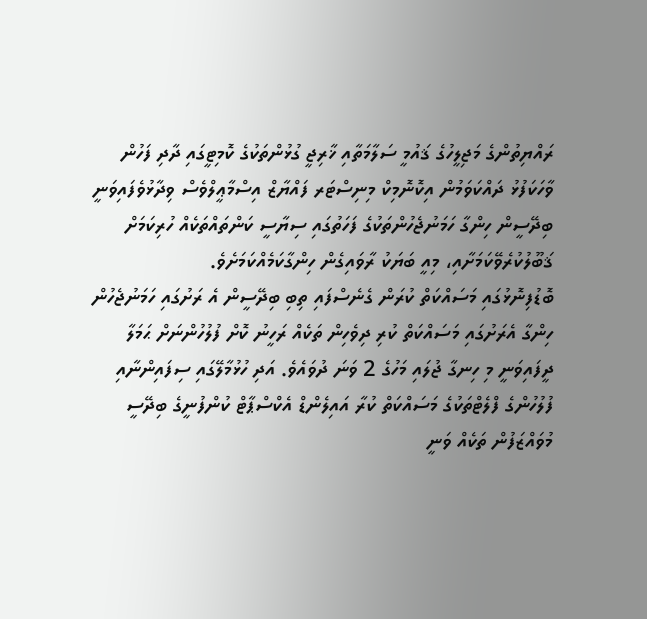ރައްޔިތުންގެ މަޖިލީހުގެ ޤައުމީ ސަލާމަތާއި ޚާރިޖީ ގުޅުންތަކުގެ ކޮމިޓީގައި ދާދި ފަހުން ވާހަކަފުޅު ދައްކަވަމުން އިކޮނޮމިކް މިނިސްޓަރ ފައްޔާޒް އިސްމާޢީލްވެސް ވިދާޅުވެފައިވަނީ ބިދޭސީން ހިންގާ ހަމަނުޖެހުންތަކުގެ ފަހަތުގައި ސިޔާސީ ކަންތައްތަކެއް ހުރިކަމަށް ޤަބޫލުކުރެވޭކަމަށާއި، މިއީ ބަޔަކު ރާވައިގެން ހިންގާކަމެއްކަމަށެވެ.
ބޮޑުފިނޮޅުގައި މަސައްކަތް ކުރަން ގެނެސްފައި ތިބި ބިދޭސީން އެ ރަށުގައި ހަމަނުޖެހުން ހިންގާ އެރަށުގައި މަސައްކަތް ކުރި ދިވެހިން ތަކެއް ރަހީނު ކޮށް ފުލުހުންނަށް ޙަމަލާ ދީފައިވަނީ މި ހިނގާ ޖުލައި މަހުގެ 2 ވަނަ ދުވައެވެ. އަދި ހުޅުމާލޭގައި ސިފައިންނާއި ފުލުހުންގެ ފްލެޓްތަކުގެ މަސައްކަތް ކުރާ އައިލެންޑް އެކްސްޕާޓް ކުންފުނީގެ ބިދޭސީ މުވައްޒަފުން ތަކެއް ވަނީ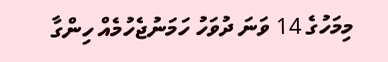މިމަހުގެ 14 ވަނަ ދުވަހު ހަމަނުޖެހުމެއް ހިންގާ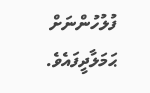ފުލުހުންނަށް ޙަމަލާދީފައެވެ.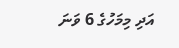އަދި މިމަހުގެ 6 ވަނަ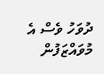ދުވަހު ވެސް އެ މުވައްޒަފުން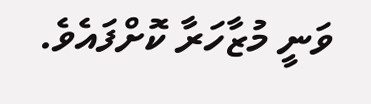ވަނީ މުޒާހަރާ ކޮށްފައެވެ.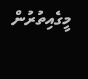މީގެއިތުރުން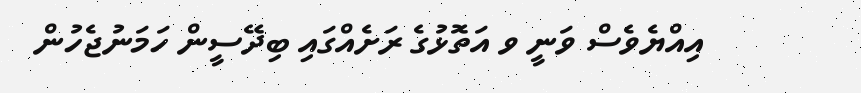އިއްޔެވެސް ވަނީ ވ އަތޮޅުގެ ރަށެއްގައި ބިދޭސީން ހަމަނުޖެހުން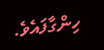ހިންގާފައެވެ.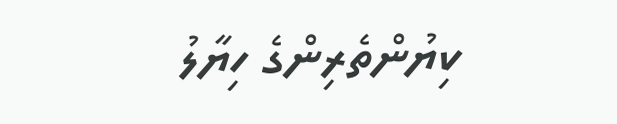ކިޔުންތެރިންގެ ހިޔާލު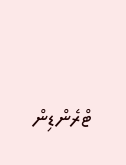ޓްރެންޑިން